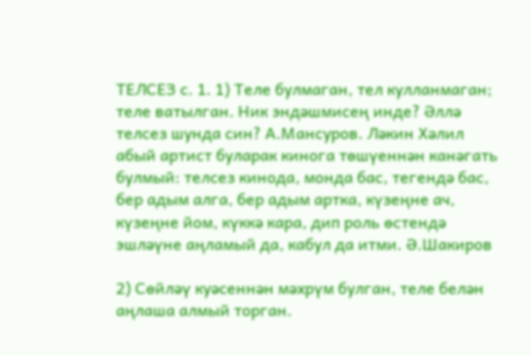ТЕЛСЕЗ с. 1. 1) Теле булмаган, тел кулланмаган; теле ватылган. Ник эндәшмисең инде? Әллә телсез шунда син? А.Мансуров. Ләкин Хәлил абый артист буларак кинога төшүеннән канәгать булмый: телсез кинода, монда бас, тегендә бас, бер адым алга, бер адым артка, күзеңне ач, күзеңне йом, күккә кара, дип роль өстендә эшләүне аңламый да, кабул да итми. Ә.Шакиров

2) Сөйләү куәсеннән мәхрүм булган, теле белән аңлаша алмый торган.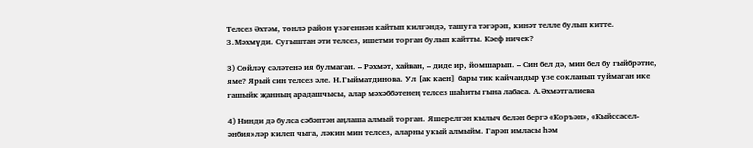Телсез Әхтәм, төнлә район үзәгеннән кайтып килгәндә, ташуга тәгәрәп, кинәт телле булып китте. З.Мәхмүди. Сугыштан әти телсез, ишетми торган булып кайтты. Кәеф ничек?

3) Сөйләү сәләтенә ия булмаган. – Рәхмәт, хайван, – диде ир, йомшарып. – Син бел дә, мин бел бу гыйбрәтне, яме? Ярый син телсез әле. Н.Гыйматдинова. Ул [ак каен] бары тик кайчандыр үзе сокланып туймаган ике гашыйк җанның арадашчысы, алар мәхәббәтенең телсез шаһиты гына лабаса. А.Әхмәтгалиева

4) Нинди дә булса сәбәптән аңлаша алмый торган. Яшерелгән кылыч белән бергә «Коръән», «Кыйссасел-әнбия»ләр килеп чыга, ләкин мин телсез, аларны укый алмыйм. Гарәп имласы һәм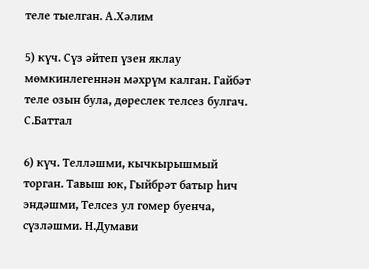теле тыелган. А.Хәлим

5) күч. Сүз әйтеп үзен яклау мөмкинлегеннән мәхрүм калган. Гайбәт теле озын була, дөреслек телсез булгач. С.Баттал

6) күч. Телләшми, кычкырышмый торган. Тавыш юк, Гыйбрәт батыр һич эндәшми, Телсез ул гомер буенча, сүзләшми. Н.Думави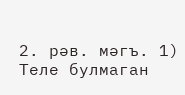2. рәв. мәгъ. 1) Теле булмаган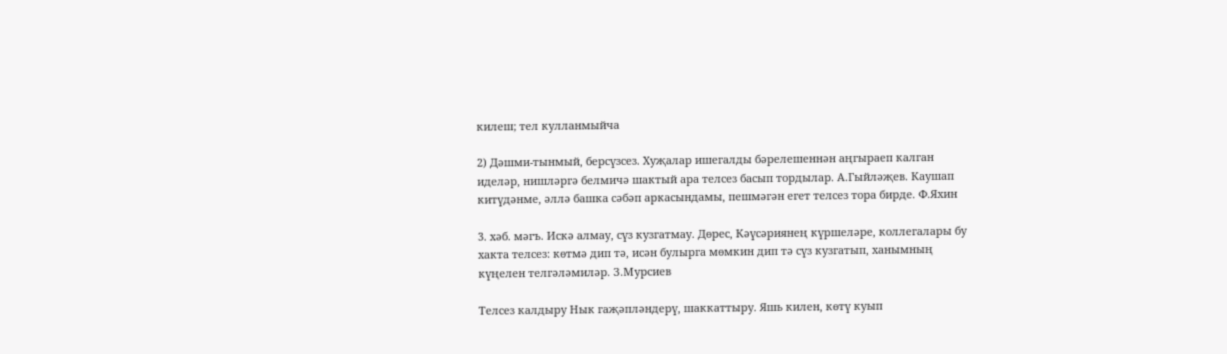килеш; тел кулланмыйча

2) Дәшми-тынмый, берсүзсез. Хуҗалар ишегалды бәрелешеннән аңгыраеп калган иделәр, нишләргә белмичә шактый ара телсез басып тордылар. А.Гыйләҗев. Каушап китүдәнме, әллә башка сәбәп аркасындамы, пешмәгән егет телсез тора бирде. Ф.Яхин

3. хәб. мәгъ. Искә алмау, сүз кузгатмау. Дөрес, Кәүсәриянең күршеләре, коллегалары бу хакта телсез: көтмә дип тә, исән булырга мөмкин дип тә сүз кузгатып, ханымның күңелен телгәләмиләр. З.Мурсиев

Телсез калдыру Нык гаҗәпләндерү, шаккаттыру. Яшь килен, көтү куып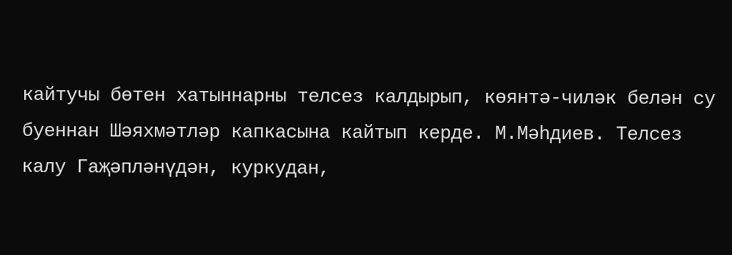кайтучы бөтен хатыннарны телсез калдырып, көянтә-чиләк белән су буеннан Шәяхмәтләр капкасына кайтып керде. М.Мәһдиев. Телсез калу Гаҗәпләнүдән, куркудан,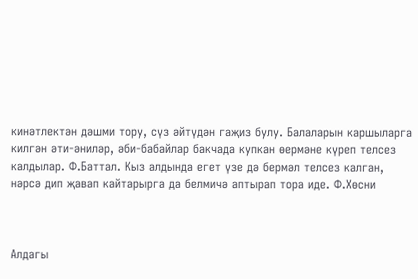кинәтлектән дәшми тору, сүз әйтүдән гаҗиз булу. Балаларын каршыларга килгән әти-әниләр, әби-бабайлар бакчада купкан өермәне күреп телсез калдылар. Ф.Баттал. Кыз алдында егет үзе дә бермәл телсез калган, нәрсә дип җавап кайтарырга да белмичә аптырап тора иде. Ф.Хөсни



Алдагы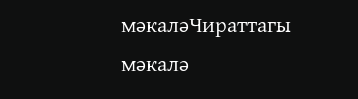мәкаләЧираттагы мәкалә